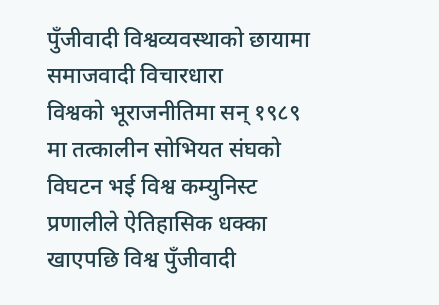पुँजीवादी विश्वव्यवस्थाको छायामा समाजवादी विचारधारा
विश्वको भूराजनीतिमा सन् १९८९ मा तत्कालीन सोभियत संघको विघटन भई विश्व कम्युनिस्ट प्रणालीले ऐतिहासिक धक्का खाएपछि विश्व पुँजीवादी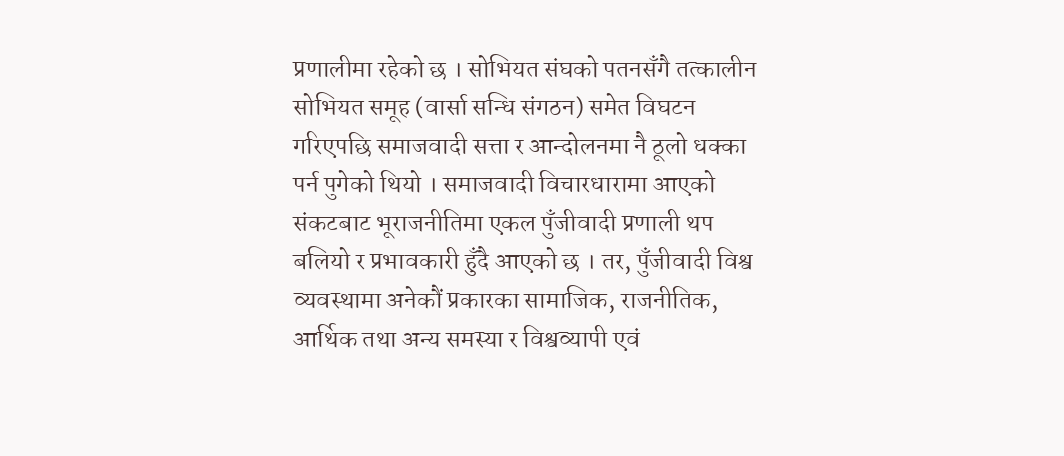प्रणालीमा रहेको छ । सोभियत संघको पतनसँगै तत्कालीन सोभियत समूह (वार्सा सन्धि संगठन) समेत विघटन गरिएपछि समाजवादी सत्ता र आन्दोलनमा नै ठूलो धक्का पर्न पुगेको थियो । समाजवादी विचारधारामा आएको संकटबाट भूराजनीतिमा एकल पुँजीवादी प्रणाली थप बलियो र प्रभावकारी हुँदै आएको छ । तर, पुँजीवादी विश्व व्यवस्थामा अनेकौं प्रकारका सामाजिक, राजनीतिक, आर्थिक तथा अन्य समस्या र विश्वव्यापी एवं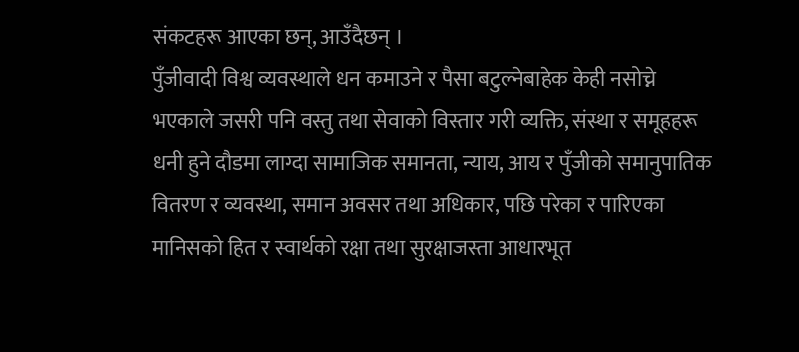संकटहरू आएका छन्, आउँदैछन् ।
पुँजीवादी विश्व व्यवस्थाले धन कमाउने र पैसा बटुल्नेबाहेक केही नसोच्ने भएकाले जसरी पनि वस्तु तथा सेवाको विस्तार गरी व्यक्ति, संस्था र समूहहरू धनी हुने दौडमा लाग्दा सामाजिक समानता, न्याय, आय र पुँजीको समानुपातिक वितरण र व्यवस्था, समान अवसर तथा अधिकार, पछि परेका र पारिएका मानिसको हित र स्वार्थको रक्षा तथा सुरक्षाजस्ता आधारभूत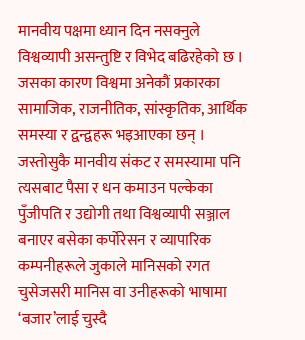मानवीय पक्षमा ध्यान दिन नसक्नुले विश्वव्यापी असन्तुष्टि र विभेद बढिरहेको छ । जसका कारण विश्वमा अनेकौं प्रकारका सामाजिक, राजनीतिक, सांस्कृतिक, आर्थिक समस्या र द्वन्द्वहरू भइआएका छन् । जस्तोसुकै मानवीय संकट र समस्यामा पनि त्यसबाट पैसा र धन कमाउन पल्केका पुँजीपति र उद्योगी तथा विश्वव्यापी सञ्जाल बनाएर बसेका कर्पोरेसन र व्यापारिक कम्पनीहरूले जुकाले मानिसको रगत चुसेजसरी मानिस वा उनीहरूको भाषामा ‘बजार’लाई चुस्दै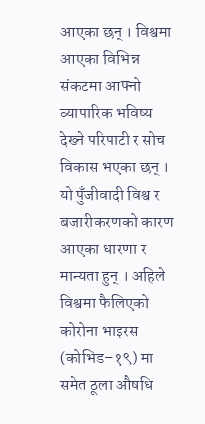आएका छन् । विश्वमा आएका विभिन्न संकटमा आफ्नो व्यापारिक भविष्य देख्ने परिपाटी र सोच विकास भएका छन् । यो पुँजीवादी विश्व र बजारीकरणको कारण आएका धारणा र मान्यता हुन् । अहिले विश्वमा फैलिएको कोरोना भाइरस (कोभिड–१९) मा समेत ठूला औषधि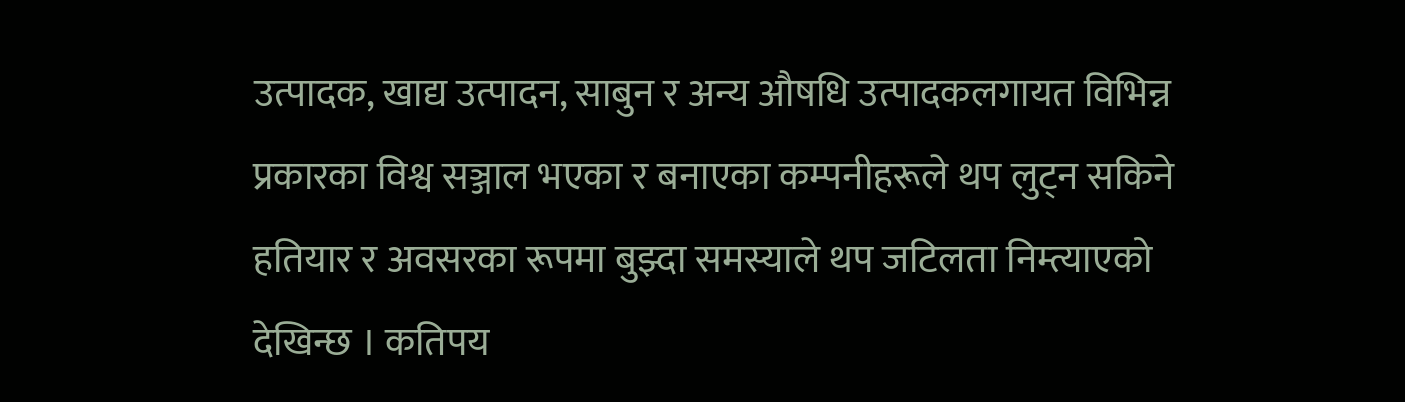उत्पादक, खाद्य उत्पादन, साबुन र अन्य औषधि उत्पादकलगायत विभिन्न प्रकारका विश्व सञ्जाल भएका र बनाएका कम्पनीहरूले थप लुट्न सकिने हतियार र अवसरका रूपमा बुझ्दा समस्याले थप जटिलता निम्त्याएको देखिन्छ । कतिपय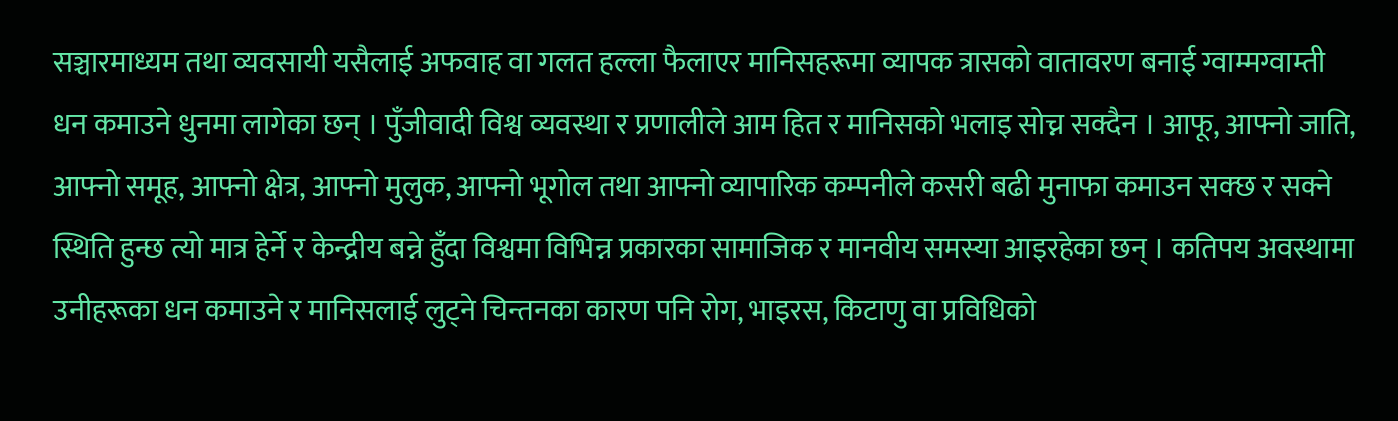सञ्चारमाध्यम तथा व्यवसायी यसैलाई अफवाह वा गलत हल्ला फैलाएर मानिसहरूमा व्यापक त्रासको वातावरण बनाई ग्वाम्मग्वाम्ती धन कमाउने धुनमा लागेका छन् । पुँजीवादी विश्व व्यवस्था र प्रणालीले आम हित र मानिसको भलाइ सोच्न सक्दैन । आफू, आफ्नो जाति, आफ्नो समूह, आफ्नो क्षेत्र, आफ्नो मुलुक, आफ्नो भूगोल तथा आफ्नो व्यापारिक कम्पनीले कसरी बढी मुनाफा कमाउन सक्छ र सक्ने स्थिति हुन्छ त्यो मात्र हेर्ने र केन्द्रीय बन्ने हुँदा विश्वमा विभिन्न प्रकारका सामाजिक र मानवीय समस्या आइरहेका छन् । कतिपय अवस्थामा उनीहरूका धन कमाउने र मानिसलाई लुट्ने चिन्तनका कारण पनि रोग, भाइरस, किटाणु वा प्रविधिको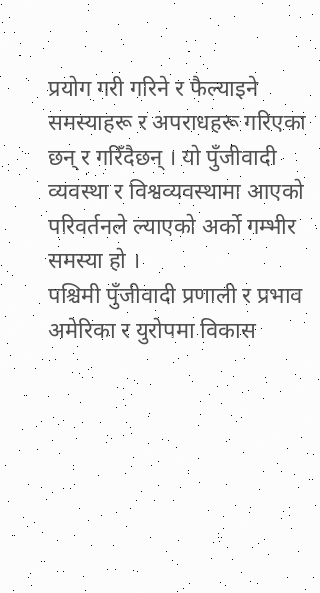प्रयोग गरी गरिने र फैल्याइने समस्याहरू र अपराधहरू गरिएका छन् र गरिँदैछन् । यो पुँजीवादी व्यवस्था र विश्वव्यवस्थामा आएको परिवर्तनले ल्याएको अर्को गम्भीर समस्या हो ।
पश्चिमी पुँजीवादी प्रणाली र प्रभाव
अमेरिका र युरोपमा विकास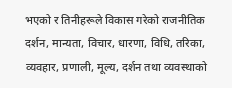भएको र तिनीहरूले विकास गरेको राजनीतिक दर्शन, मान्यता, विचार, धारणा, विधि, तरिका, व्यवहार, प्रणाली, मूल्य, दर्शन तथा व्यवस्थाको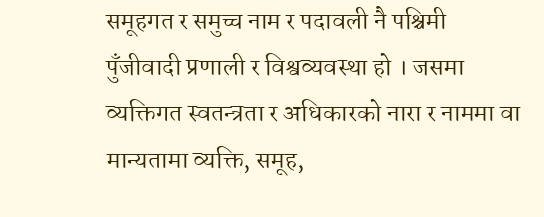समूहगत र समुच्च नाम र पदावली नै पश्चिमी पुँजीवादी प्रणाली र विश्वव्यवस्था हो । जसमा व्यक्तिगत स्वतन्त्रता र अधिकारको नारा र नाममा वा मान्यतामा व्यक्ति, समूह,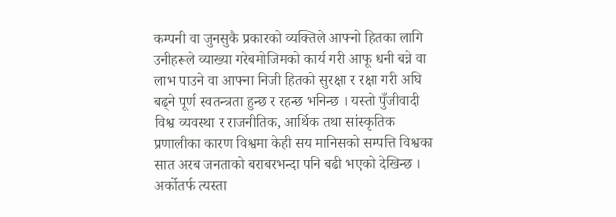कम्पनी वा जुनसुकै प्रकारको व्यक्तिले आफ्नो हितका लागि उनीहरूले व्याख्या गरेबमोजिमको कार्य गरी आफू धनी बन्ने वा लाभ पाउने वा आफ्ना निजी हितको सुरक्षा र रक्षा गरी अघि बढ्ने पूर्ण स्वतन्त्रता हुन्छ र रहन्छ भनिन्छ । यस्तो पुँजीवादी विश्व व्यवस्था र राजनीतिक, आर्थिक तथा सांस्कृतिक प्रणालीका कारण विश्वमा केही सय मानिसको सम्पत्ति विश्वका सात अरब जनताको बराबरभन्दा पनि बढी भएको देखिन्छ ।
अर्कोतर्फ त्यस्ता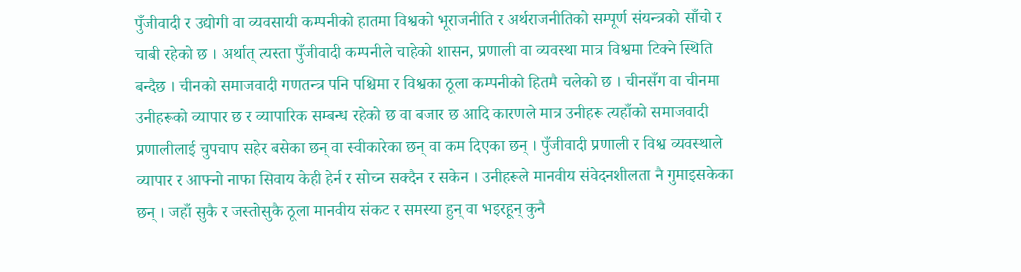पुँजीवादी र उद्योगी वा व्यवसायी कम्पनीको हातमा विश्वको भूराजनीति र अर्थराजनीतिको सम्पूर्ण संयन्त्रको साँचो र चाबी रहेको छ । अर्थात् त्यस्ता पुँजीवादी कम्पनीले चाहेको शासन, प्रणाली वा व्यवस्था मात्र विश्वमा टिक्ने स्थिति बन्दैछ । चीनको समाजवादी गणतन्त्र पनि पश्चिमा र विश्वका ठूला कम्पनीको हितमै चलेको छ । चीनसँग वा चीनमा उनीहरूको व्यापार छ र व्यापारिक सम्बन्ध रहेको छ वा बजार छ आदि कारणले मात्र उनीहरू त्यहाँको समाजवादी प्रणालीलाई चुपचाप सहेर बसेका छन् वा स्वीकारेका छन् वा कम दिएका छन् । पुँजीवादी प्रणाली र विश्व व्यवस्थाले व्यापार र आफ्नो नाफा सिवाय केही हेर्न र सोच्न सक्दैन र सकेन । उनीहरूले मानवीय संवेदनशीलता नै गुमाइसकेका छन् । जहाँ सुकै र जस्तोसुकै ठूला मानवीय संकट र समस्या हुन् वा भइरहून् कुनै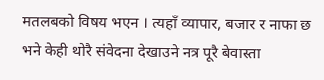मतलबको विषय भएन । त्यहाँ व्यापार, बजार र नाफा छ भने केही थोरै संवेदना देखाउने नत्र पूरै बेवास्ता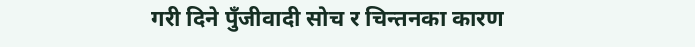गरी दिने पुँजीवादी सोच र चिन्तनका कारण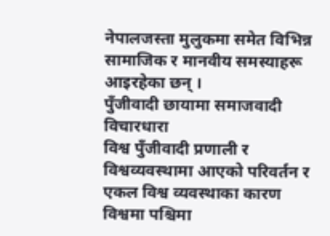नेपालजस्ता मुलुकमा समेत विभिन्न सामाजिक र मानवीय समस्याहरू आइरहेका छन् ।
पुँजीवादी छायामा समाजवादी विचारधारा
विश्व पुँजीवादी प्रणाली र विश्वव्यवस्थामा आएको परिवर्तन र एकल विश्व व्यवस्थाका कारण विश्वमा पश्चिमा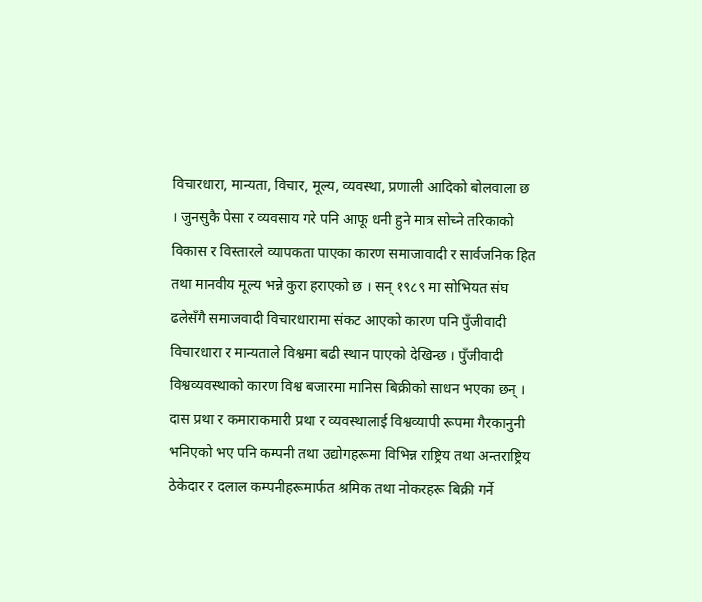विचारधारा, मान्यता, विचार, मूल्य, व्यवस्था, प्रणाली आदिको बोलवाला छ । जुनसुकै पेसा र व्यवसाय गरे पनि आफू धनी हुने मात्र सोच्ने तरिकाको विकास र विस्तारले व्यापकता पाएका कारण समाजावादी र सार्वजनिक हित तथा मानवीय मूल्य भन्ने कुरा हराएको छ । सन् १९८९ मा सोभियत संघ ढलेसँगै समाजवादी विचारधारामा संकट आएको कारण पनि पुँजीवादी विचारधारा र मान्यताले विश्वमा बढी स्थान पाएको देखिन्छ । पुँजीवादी विश्वव्यवस्थाको कारण विश्व बजारमा मानिस बिक्रीको साधन भएका छन् । दास प्रथा र कमाराकमारी प्रथा र व्यवस्थालाई विश्वव्यापी रूपमा गैरकानुनी भनिएको भए पनि कम्पनी तथा उद्योगहरूमा विभिन्न राष्ट्रिय तथा अन्तराष्ट्रिय ठेकेदार र दलाल कम्पनीहरूमार्फत श्रमिक तथा नोकरहरू बिक्री गर्ने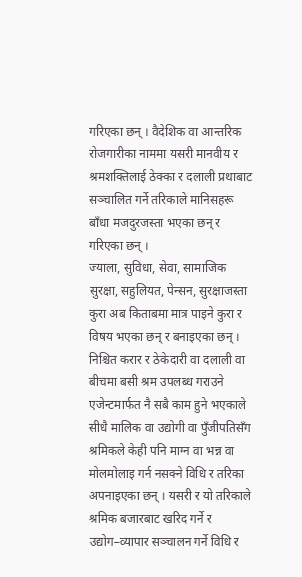गरिएका छन् । वैदेशिक वा आन्तरिक रोजगारीका नाममा यसरी मानवीय र श्रमशक्तिलाई ठेक्का र दलाली प्रथाबाट सञ्चालित गर्ने तरिकाले मानिसहरू बाँधा मजदुरजस्ता भएका छन् र गरिएका छन् ।
ज्याला, सुविधा, सेवा, सामाजिक सुरक्षा, सहुलियत, पेन्सन, सुरक्षाजस्ता कुरा अब किताबमा मात्र पाइने कुरा र विषय भएका छन् र बनाइएका छन् । निश्चित करार र ठेकेदारी वा दलाली वा बीचमा बसी श्रम उपलब्ध गराउने एजेन्टमार्फत नै सबै काम हुने भएकाले सीधै मालिक वा उद्योगी वा पुँजीपतिसँग श्रमिकले केही पनि माग्न वा भन्न वा मोलमोलाइ गर्न नसक्ने विधि र तरिका अपनाइएका छन् । यसरी र यो तरिकाले श्रमिक बजारबाट खरिद गर्ने र उद्योग–व्यापार सञ्चालन गर्ने विधि र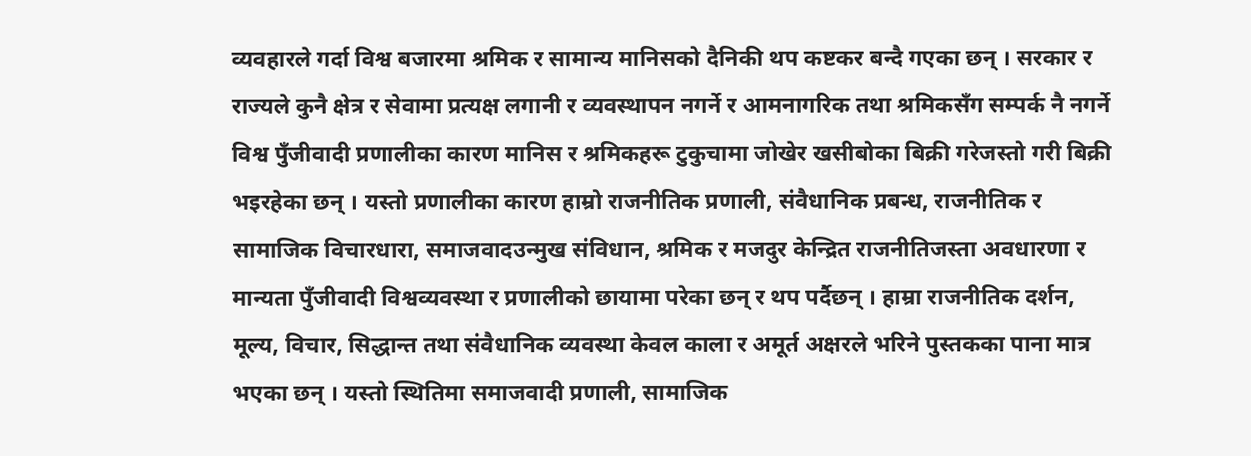व्यवहारले गर्दा विश्व बजारमा श्रमिक र सामान्य मानिसको दैनिकी थप कष्टकर बन्दै गएका छन् । सरकार र राज्यले कुनै क्षेत्र र सेवामा प्रत्यक्ष लगानी र व्यवस्थापन नगर्ने र आमनागरिक तथा श्रमिकसँग सम्पर्क नै नगर्ने विश्व पुँजीवादी प्रणालीका कारण मानिस र श्रमिकहरू टुकुचामा जोखेर खसीबोका बिक्री गरेजस्तो गरी बिक्री भइरहेका छन् । यस्तो प्रणालीका कारण हाम्रो राजनीतिक प्रणाली, संवैधानिक प्रबन्ध, राजनीतिक र सामाजिक विचारधारा, समाजवादउन्मुख संविधान, श्रमिक र मजदुर केन्द्रित राजनीतिजस्ता अवधारणा र मान्यता पुँजीवादी विश्वव्यवस्था र प्रणालीको छायामा परेका छन् र थप पर्दैछन् । हाम्रा राजनीतिक दर्शन, मूल्य, विचार, सिद्धान्त तथा संवैधानिक व्यवस्था केवल काला र अमूर्त अक्षरले भरिने पुस्तकका पाना मात्र भएका छन् । यस्तो स्थितिमा समाजवादी प्रणाली, सामाजिक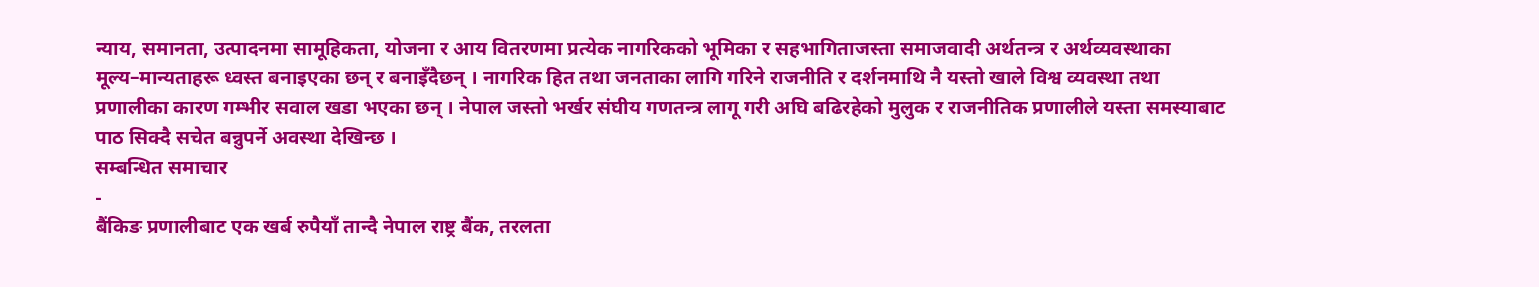न्याय, समानता, उत्पादनमा सामूहिकता, योजना र आय वितरणमा प्रत्येक नागरिकको भूमिका र सहभागिताजस्ता समाजवादी अर्थतन्त्र र अर्थव्यवस्थाका मूल्य–मान्यताहरू ध्वस्त बनाइएका छन् र बनाइँदैछन् । नागरिक हित तथा जनताका लागि गरिने राजनीति र दर्शनमाथि नै यस्तो खाले विश्व व्यवस्था तथा प्रणालीका कारण गम्भीर सवाल खडा भएका छन् । नेपाल जस्तो भर्खर संघीय गणतन्त्र लागू गरी अघि बढिरहेको मुलुक र राजनीतिक प्रणालीले यस्ता समस्याबाट पाठ सिक्दै सचेत बन्नुपर्ने अवस्था देखिन्छ ।
सम्बन्धित समाचार
-
बैंकिङ प्रणालीबाट एक खर्ब रुपैयाँ तान्दै नेपाल राष्ट्र बैंक, तरलता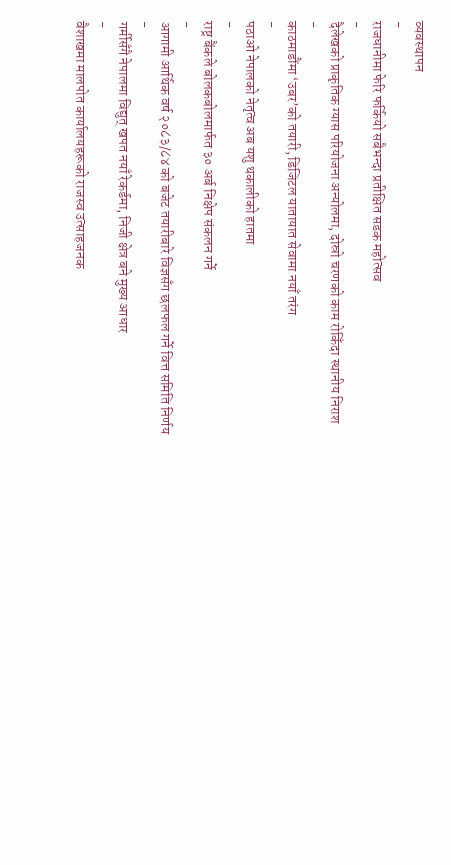व्यवस्थापन
-
राजधानीमा फेरि फर्कियो सबैभन्दा प्रतीक्षित सडक महोत्सव
-
दैलेखको प्राकृतिक ग्यास परियोजना अन्योलमा, दोस्रो चरणको काम रोकिँदा स्थानीय निराश
-
काठमाडौंमा ‘उबर’को तयारी, डिजिटल यातायात सेवामा नयाँ तरंग
-
पठाओ नेपालको नेतृत्व अब यशु थकालीको हातमा
-
राष्ट्र बैंकले बोलकबोलमार्फत ३० अर्ब निक्षेप संकलन गर्ने
-
आगामी आर्थिक वर्ष २०८३/८४ को बजेट तयारीबारे विज्ञसँग छलफल गर्ने वित्त समिति निर्णय
-
गर्मीसँगै नेपालमा विद्युत् खपत नयाँ रेकर्डमा, निजी क्षेत्र बने मुख्य आधार
-
वैशाखमा मालपोत कार्यालयहरूको राजस्व उत्साहजनक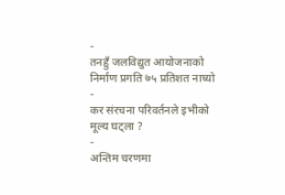-
तनहुँ जलविद्युत आयोजनाको निर्माण प्रगति ७५ प्रतिशत नाघ्यो
-
कर संरचना परिवर्तनले इभीको मूल्य घट्ला ?
-
अन्तिम चरणमा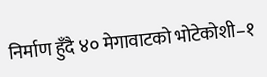निर्माण हुँदै ४० मेगावाटको भोटेकोशी–१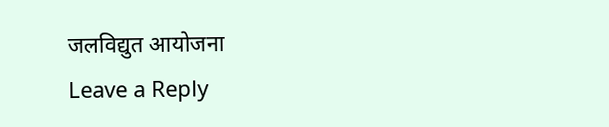जलविद्युत आयोजना
Leave a Reply